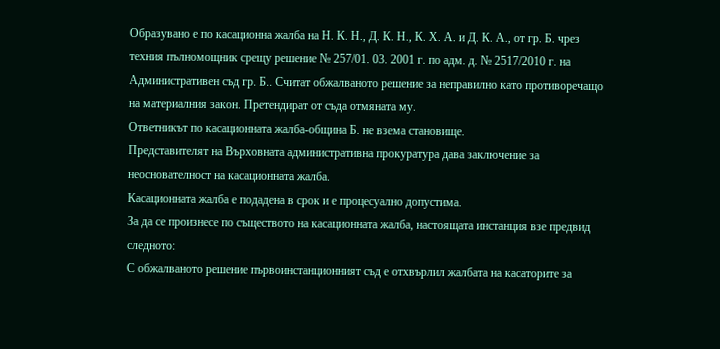Образувано е по касационна жалба на Н. К. Н., Д. К. Н., К. Х. А. и Д. К. А., от гр. Б. чрез техния пълномощник срещу решение № 257/01. 03. 2001 г. по адм. д. № 2517/2010 г. на Административен съд гр. Б.. Считат обжалваното решение за неправилно като противоречащо на материалния закон. Претендират от съда отмяната му.
Ответникът по касационната жалба-община Б. не взема становище.
Представителят на Върховната административна прокуратура дава заключение за неоснователност на касационната жалба.
Касационната жалба е подадена в срок и е процесуално допустима.
За да се произнесе по съществото на касационната жалба, настоящата инстанция взе предвид следното:
С обжалваното решение първоинстанционният съд е отхвърлил жалбата на касаторите за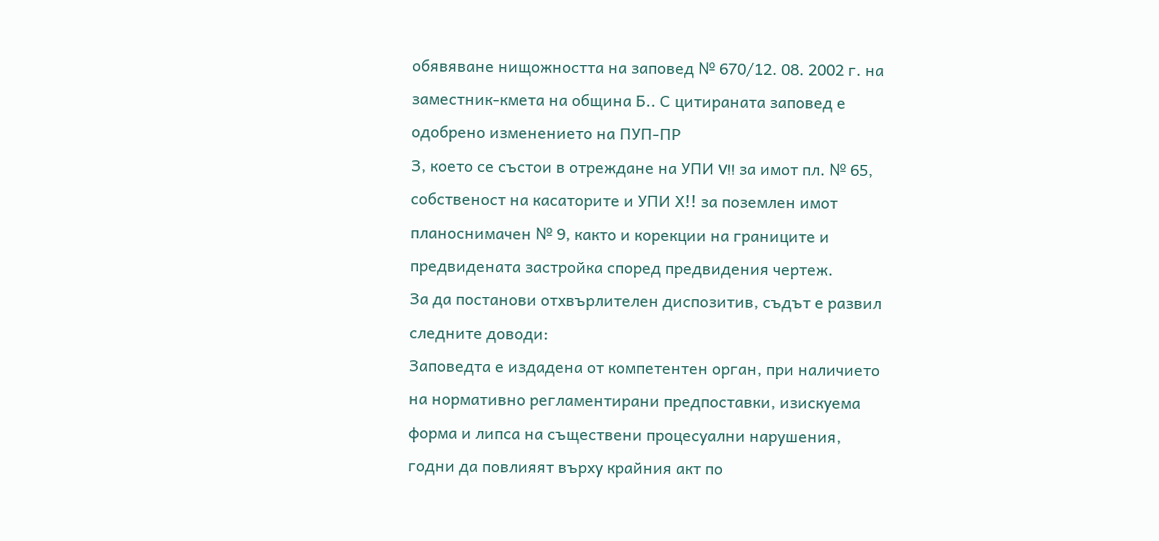обявяване нищожността на заповед № 670/12. 08. 2002 г. на заместник-кмета на община Б.. С цитираната заповед е одобрено изменението на ПУП-ПР
З, което се състои в отреждане на УПИ V!! за имот пл. № 65, собственост на касаторите и УПИ Х!! за поземлен имот планоснимачен № 9, както и корекции на границите и предвидената застройка според предвидения чертеж.
За да постанови отхвърлителен диспозитив, съдът е развил следните доводи:
Заповедта е издадена от компетентен орган, при наличието на нормативно регламентирани предпоставки, изискуема форма и липса на съществени процесуални нарушения, годни да повлияят върху крайния акт по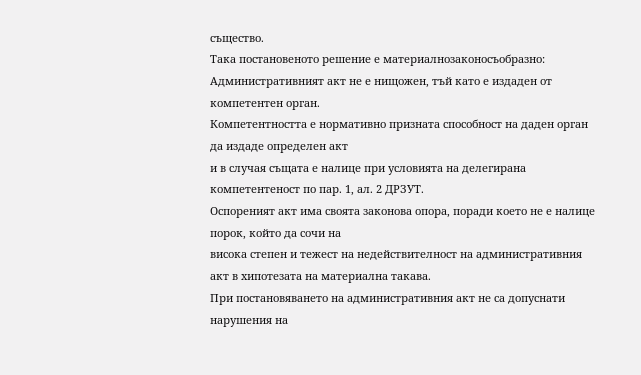същество.
Така постановеното решение е материалнозаконосъобразно:
Административният акт не е нищожен, тъй като е издаден от компетентен орган.
Компетентността е нормативно призната способност на даден орган да издаде определен акт
и в случая същата е налице при условията на делегирана компетентеност по пар. 1, ал. 2 ДРЗУТ.
Оспореният акт има своята законова опора, поради което не е налице порок, който да сочи на
висока степен и тежест на недействителност на административния акт в хипотезата на материална такава.
При постановяването на административния акт не са допуснати нарушения на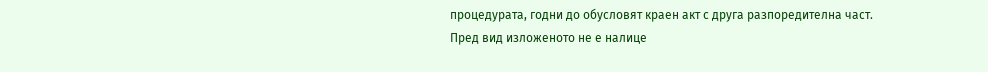процедурата, годни до обусловят краен акт с друга разпоредителна част.
Пред вид изложеното не е налице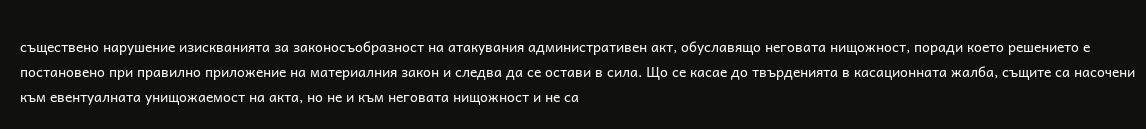съществено нарушение изискванията за законосъобразност на атакувания административен акт, обуславящо неговата нищожност, поради което решението е постановено при правилно приложение на материалния закон и следва да се остави в сила. Що се касае до твърденията в касационната жалба, същите са насочени към евентуалната унищожаемост на акта, но не и към неговата нищожност и не са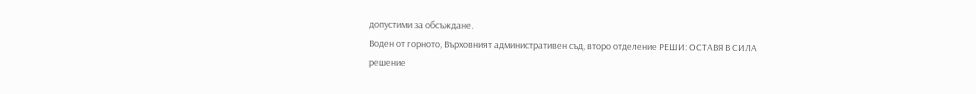допустими за обсъждане.
Воден от горното, Върховният административен съд, второ отделение РЕШИ: ОСТАВЯ В СИЛА
решение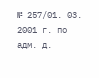№ 257/01. 03. 2001 г. по адм. д.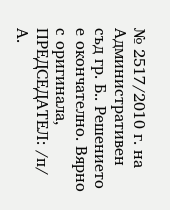№ 2517/2010 г. на Административен съд гр. Б.. Решението е окончателно. Вярно с оригинала, ПРЕДСЕДАТЕЛ: /п/ А.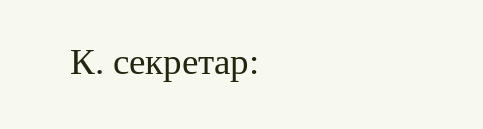К. секретар: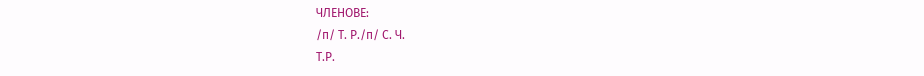ЧЛЕНОВЕ:
/п/ Т. Р./п/ С. Ч.
Т.Р.